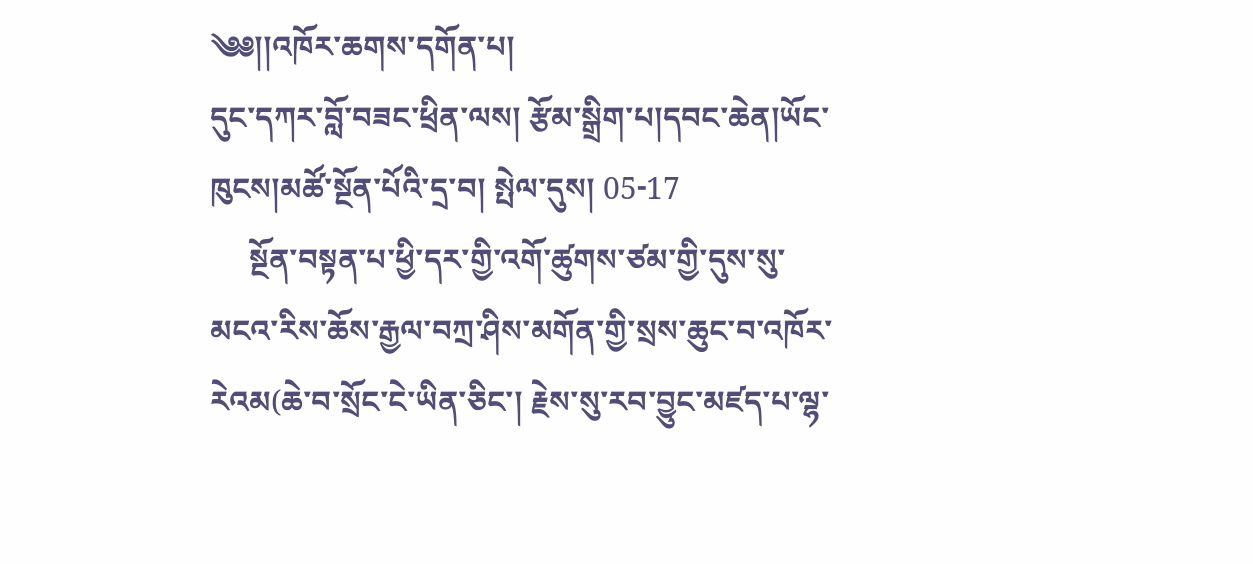༄༅།།འཁོར་ཆགས་དགོན་པ།
དུང་དཀར་བློ་བཟང་ཕྲིན་ལས། རྩོམ་སྒྲིག་པ།དབང་ཆེན།ཡོང་ཁུངས།མཚོ་སྔོན་པོའི་དྲ་བ། སྤེལ་དུས། 05-17
     སྔོན་བསྟན་པ་ཕྱི་དར་གྱི་འགོ་ཚུགས་ཙམ་གྱི་དུས་སུ་མངའ་རིས་ཆོས་རྒྱལ་བཀྲ་ཤིས་མགོན་གྱི་སྲས་ཆུང་བ་འཁོར་རེའམ(ཆེ་བ་སྲོང་ངེ་ཡིན་ཅིང་། རྗེས་སུ་རབ་བྱུང་མཛད་པ་ལྷ་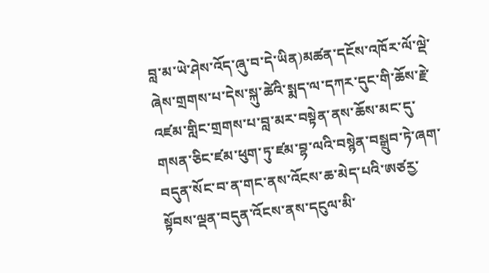བླ་མ་ཡེ་ཤེས་འོད་ཞུ་བ་དེ་ཡིན)མཚན་དངོས་འཁོར་ལོ་ལྡེ་ཞེས་གྲགས་པ་དེས་སྐུ་ཚེའི་སྨད་ལ་དཀར་དུང་གི་ཆོས་རྗེ་འཛམ་གླིང་གྲགས་པ་བླ་མར་བསྟེན་ནས་ཆོས་མང་དུ་གསན་ཅིང་ཛམ་ཕུག་ཏུ་ཛམ་བྷ་ལའི་བསྙེན་བསྒྲུབ་ཏེ་ཞག་བདུན་སོང་བ་ན་གང་ནས་འོངས་ཆ་མེད་པའི་ཨཙརྱ་སྟོབས་ལྡན་བདུན་འོངས་ནས་དངུལ་མི་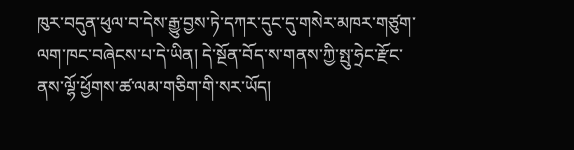ཁུར་བདུན་ཕུལ་བ་དེས་རྒྱུ་བྱས་ཏེ་དཀར་དུང་དུ་གསེར་མཁར་གཙུག་ལག་ཁང་བཞེངས་པ་དེ་ཡིན། དེ་སྔོན་བོད་ས་གནས་ཀྱི་སྤུ་ཧྲེང་རྫོང་ནས་ལྷོ་ཕྱོགས་ཚ་ལམ་གཅིག་གི་སར་ཡོད།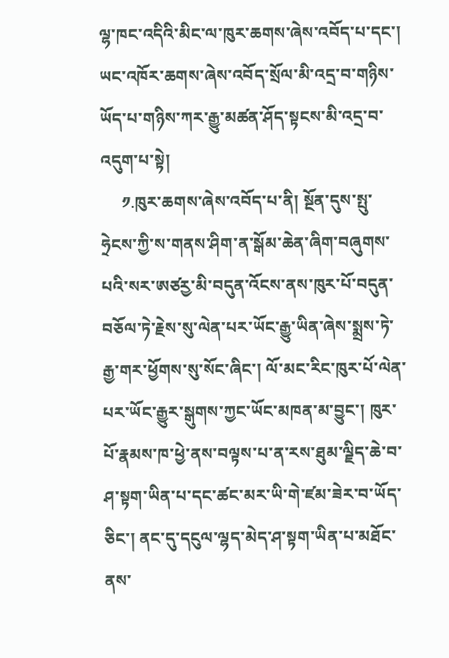ལྷ་ཁང་འདིའི་མིང་ལ་ཁུར་ཆགས་ཞེས་འབོད་པ་དང་། ཡང་འཁོར་ཆགས་ཞེས་འབོད་སྲོལ་མི་འདྲ་བ་གཉིས་ཡོད་པ་གཉིས་ཀར་རྒྱུ་མཚན་ཤོད་སྟངས་མི་འདྲ་བ་འདུག་པ་སྟེ།
     ༡.ཁུར་ཆགས་ཞེས་འབོད་པ་ནི། སྔོན་དུས་སྤུ་ཧྲེངས་ཀྱི་ས་གནས་ཤིག་ན་སྒོམ་ཆེན་ཞིག་བཞུགས་པའི་སར་ཨཙརྱ་མི་བདུན་འོངས་ནས་ཁུར་པོ་བདུན་བཅོལ་ཏེ་རྗེས་སུ་ལེན་པར་ཡོང་རྒྱུ་ཡིན་ཞེས་སྨྲས་ཏེ་རྒྱ་གར་ཕྱོགས་སུ་སོང་ཞིང་། ལོ་མང་རིང་ཁུར་པོ་ལེན་པར་ཡོང་རྒྱུར་སྒུགས་ཀྱང་ཡོང་མཁན་མ་བྱུང་། ཁུར་པོ་རྣམས་ཁ་ཕྱེ་ནས་བལྟས་པ་ན་རས་ཐུམ་ལྗིད་ཆེ་བ་ཤ་སྟག་ཡིན་པ་དང་ཚང་མར་ཡི་གེ་ཛམ་ཟེར་བ་ཡོད་ཅིང་། ནང་དུ་དངུལ་ལྷད་མེད་ཤ་སྟག་ཡིན་པ་མཐོང་ནས་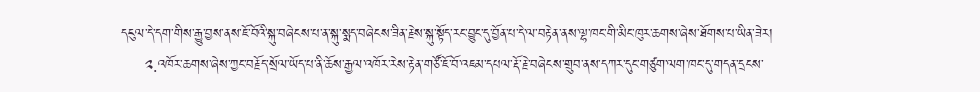དངུལ་དེ་དག་གིས་རྒྱུ་བྱས་ནས་ཇོ་བོའི་སྐུ་བཞེངས་པ་ན་སྐུ་སྨད་བཞེངས་ཟིན་རྗེས་སྐུ་སྟོད་རང་བྱུང་དུ་བྱོན་པ་དེ་ལ་བརྟེན་ནས་ལྷ་ཁང་གི་མིང་ཁུར་ཆགས་ཞེས་ཐོགས་པ་ཡིན་ཟེར།
     ༢.འཁོར་ཆགས་ཞེས་ཀྱང་བརྗོད་སྲོལ་ཡོད་པ་ནི་ཆོས་རྒྱལ་འཁོར་རེས་རྟེན་གཙོ་ཇོ་བོ་འཇམ་དཔལ་རྡོ་རྗེ་བཞེངས་གྲུབ་ནས་དཀར་དུང་གཙུག་ལག་ཁང་དུ་གདན་དྲངས་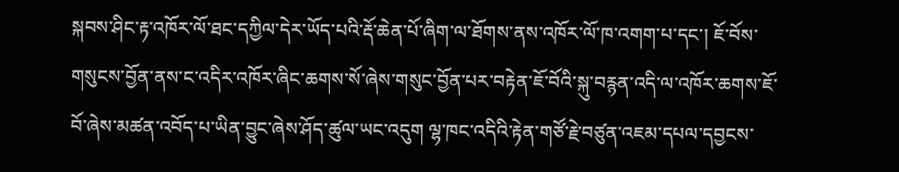སྐབས་ཤིང་རྟ་འཁོར་ལོ་ཐང་དཀྱིལ་དེར་ཡོད་པའི་རྡོ་ཆེན་པོ་ཞིག་ལ་ཐོགས་ནས་འཁོར་ལོ་ཁ་འགག་པ་དང་། ཇོ་བོས་གསུངས་བྱོན་ནས་ང་འདིར་འཁོར་ཞིང་ཆགས་སོ་ཞེས་གསུང་བྱོན་པར་བརྟེན་ཇོ་བོའི་སྐུ་བརྙན་འདི་ལ་འཁོར་ཆགས་ཇོ་བོ་ཞེས་མཚན་འབོད་པ་ཡིན་བྱུང་ཞེས་ཤོད་ཚུལ་ཡང་འདུག ལྷ་ཁང་འདིའི་རྟེན་གཙོ་རྗེ་བཙུན་འཇམ་དཔལ་དབྱངས་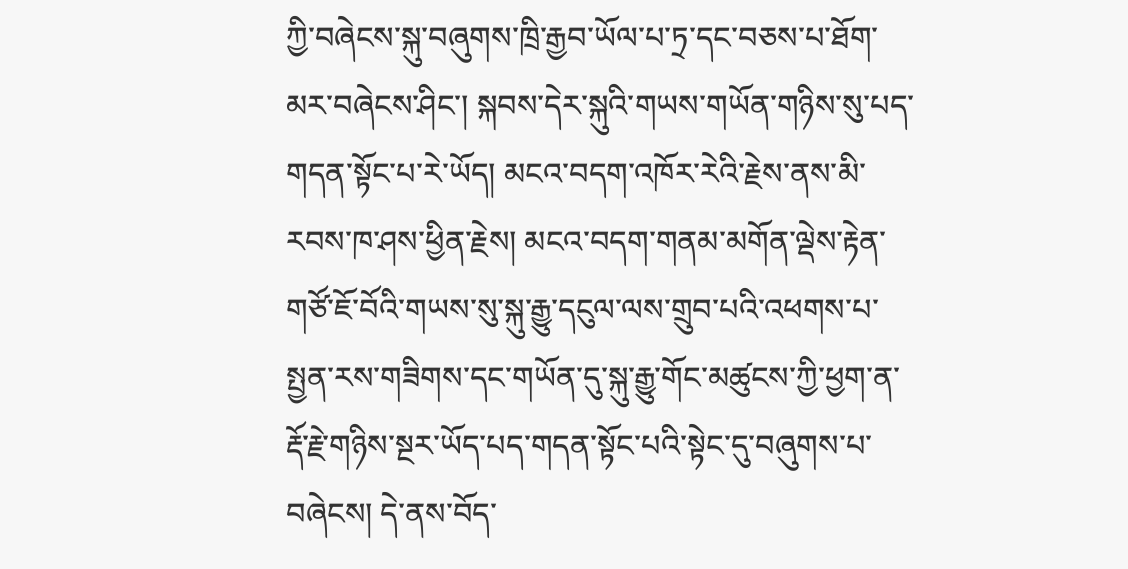ཀྱི་བཞེངས་སྐུ་བཞུགས་ཁྲི་རྒྱབ་ཡོལ་པ་ཏྲ་དང་བཅས་པ་ཐོག་མར་བཞེངས་ཤིང་། སྐབས་དེར་སྐུའི་གཡས་གཡོན་གཉིས་སུ་པད་གདན་སྟོང་པ་རེ་ཡོད། མངའ་བདག་འཁོར་རེའི་རྗེས་ནས་མི་རབས་ཁ་ཤས་ཕྱིན་རྗེས། མངའ་བདག་གནམ་མགོན་ལྡེས་རྟེན་གཙོ་ཇོ་བོའི་གཡས་སུ་སྐུ་རྒྱུ་དངུལ་ལས་གྲུབ་པའི་འཕགས་པ་སྤྱན་རས་གཟིགས་དང་གཡོན་དུ་སྐུ་རྒྱུ་གོང་མཚུངས་ཀྱི་ཕྱག་ན་རྡོ་རྗེ་གཉིས་སྔར་ཡོད་པད་གདན་སྟོང་པའི་སྟེང་དུ་བཞུགས་པ་བཞེངས། དེ་ནས་བོད་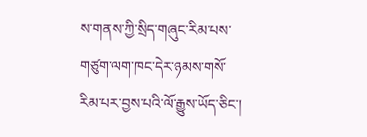ས་གནས་ཀྱི་སྲིད་གཞུང་རིམ་པས་གཙུག་ལག་ཁང་དེར་ཉམས་གསོ་རིམ་པར་བྱས་པའི་ལོ་རྒྱུས་ཡོད་ཅིང་།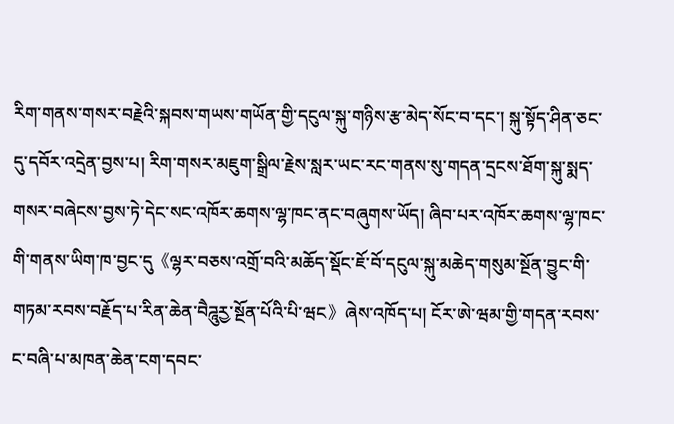རིག་གནས་གསར་བརྗེའི་སྐབས་གཡས་གཡོན་གྱི་དངུལ་སྐུ་གཉིས་རྩ་མེད་སོང་བ་དང་། སྐུ་སྟོད་ཤིན་ཅང་དུ་དབོར་འདྲེན་བྱས་པ། རིག་གསར་མཇུག་སྒྲིལ་རྗེས་སླར་ཡང་རང་གནས་སུ་གདན་དྲངས་ཐོག་སྐུ་སྨད་གསར་བཞེངས་བྱས་ཏེ་དེང་སང་འཁོར་ཆགས་ལྷ་ཁང་ནང་བཞུགས་ཡོད། ཞིབ་པར་འཁོར་ཆགས་ལྷ་ཁང་གི་གནས་ཡིག་ཁ་བྱང་དུ《ལྷར་བཅས་འགྲོ་བའི་མཆོད་སྡོང་ཇོ་བོ་དངུལ་སྐུ་མཆེད་གསུམ་སྔོན་བྱུང་གི་གཏམ་རབས་བརྗོད་པ་རིན་ཆེན་བཻཌཱུརྱ་སྔོན་པོའི་པི་ཝང》ཞེས་འཁོད་པ། ངོར་ཨེ་ཝམ་གྱི་གདན་རབས་ང་བཞི་པ་མཁན་ཆེན་ངག་དབང་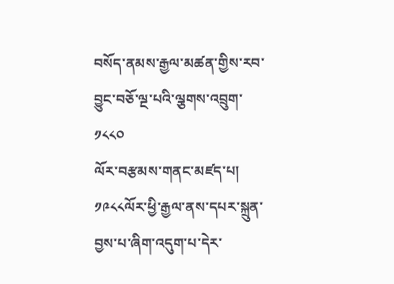བསོད་ནམས་རྒྱལ་མཚན་གྱིས་རབ་བྱུང་བཅོ་ལྔ་པའི་ལྕགས་འབྲུག་༡༨༨༠
ལོར་བརྩམས་གནང་མཛད་པ། ༡༩༨༨ལོར་ཕྱི་རྒྱལ་ནས་དཔར་སྐྲུན་བྱས་པ་ཞིག་འདུག་པ་དེར་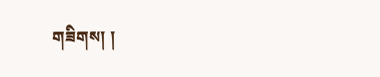གཟིགས། །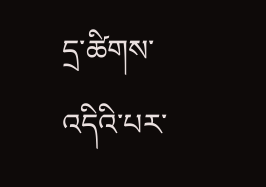དྲ་ཚིགས་འདིའི་པར་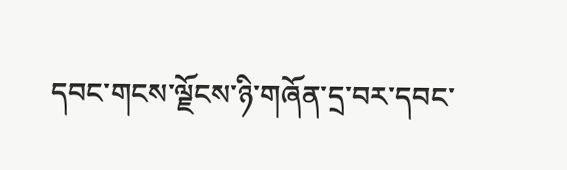དབང་གངས་ལྗོངས་ཉི་གཞོན་དྲ་བར་དབང་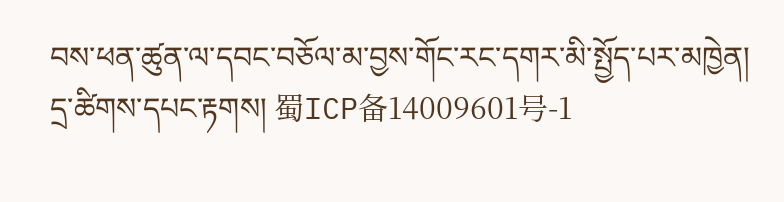བས་ཕན་ཚུན་ལ་དབང་བཅོལ་མ་བྱས་གོང་རང་དགར་མི་སྤྱོད་པར་མཁྱེན།
དྲ་ཚིགས་དཔང་རྟགས། 蜀ICP备14009601号-1